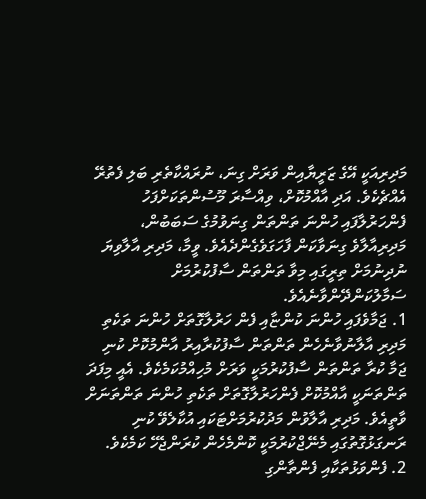މަދިރިއަކީ އޭގެ ޒަރީޔާއިން ވަރަށް ގިނަ، ނުރައްކާތެރި ބަލި ފެތުރޭ އެއްޗެކެވެ. އަދި އާއްމުކޮށް، ވިއްސާރަ މޫސުންތަކަށްފަހު ފެންހަރުލާފައި ހުންނަ ތަންތަން ގިނަވުމުގެ ސަބަބުން، މަދިރިއާލާވެ ގިނަވާކަން ފާހަގަވެގެންދެއެވެ. ވީމާ، މަދިރި އާލާވިޔަ ނުދިނުމަށް ތިރީގައި މިވާ ތަންތަން ސާފުކުރުމަށް ސަމާލުކަންދޭންވާނެއެވެ.
1. ޖަމާވެފައި ހުންނަ ކުންޏާއި ފެން ހަރުލާގޮތަށް ހުންނަ ތަކެތި
މަދިރި އާލާނުވާނެހެން ތަންތަން ސާފުކުރާއިރު އާންމުކޮށް ކުނި ޖަމާ ކުރާ ތަންތަން ސާފުކުރުމަކީ ވަރަށް މުހިއްމުކަމެކެވެ. އެއީ މިފަދަ ތަންތަނަކީ އާއްމުކޮށް ފެންހަރުލާގޮތަށް ތަކެތި ހުންނަ ތަންތަނަށް ވާތީއެވެ. މަދިރި އާލާވުން މަދުކުރުމަށްޓަކައި އުކާލެވޭ ކުނި ރަނގަޅުގޮތުގައި މެނޭޖްކުރުމަކީ ކޮންމެހެން ކުރަންޖެހޭ ކަމެކެވެ.
2. ފެންވަޅުތަކާއި ފެންތާންގި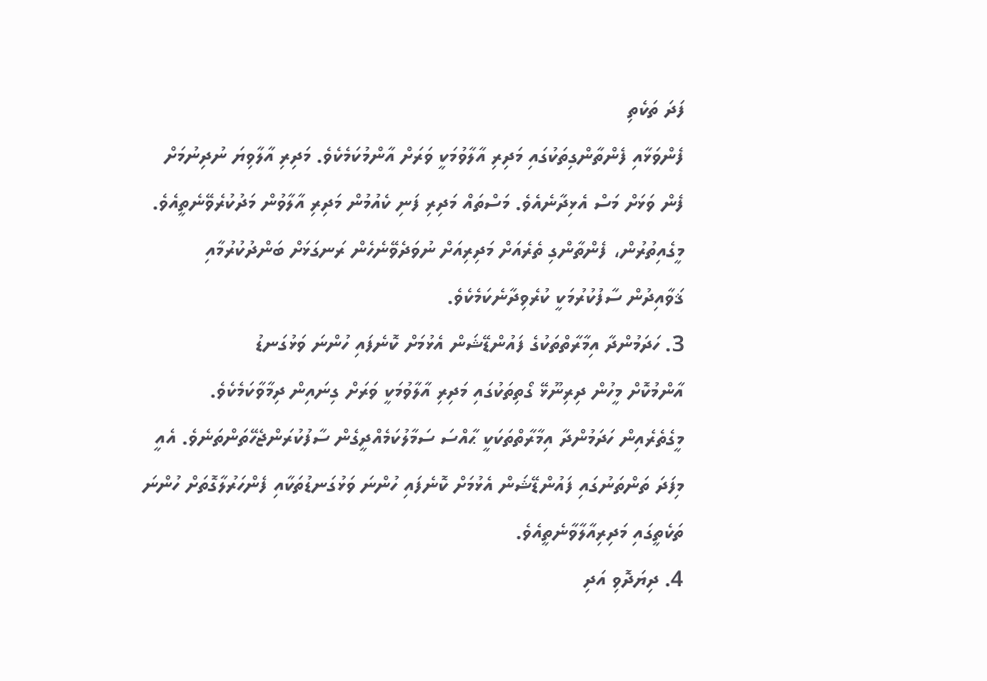ފަދަ ތަކެތި
ފެންވަޅާއި ފެންތާންގިތަކުގައި މަދިރި އާލާވުމަކީ ވަރަށް އާންމުކަމެކެވެ. މަދިރި އާލާވިޔަ ނުދިނުމަށް ފެން ވަޅަށް މަސް އެޅިދާނެއެވެ. މަސްތައް މަދިރި ފަނި ކެއުމުން މަދިރި އާލާވުން މަދުކުރެވޭނެތީއެވެ. މީގެއިތުރުން، ފެންތާންގި ތެރެއަށް މަދިރިއަށް ނުވަދެވޭނެހެން ރަނގަޅަށް ބަންދުކުރުމާއި ޤަވާއިދުން ސާފުކުރުމަކީ ކުރެވިދާނެކަމެކެވެ.
3. ހަދަމުންދާ އިމާރާތްތަކުގެ ފައުންޑޭޝަން އެޅުމަށް ކޮނެފައި ހުންނަ ވަޅުގަނޑު
އާންމުކޮށް މީހުން ދިރިނޫޅޭ ގޯތިތަކުގައި މަދިރި އާލާވުމަކީ ވަރަށް ގިނައިން ދިމާވާކަމެކެވެ. މީގެތެރެއިން ހަދަމުންދާ އިމާރާތްތަކަކީ ޙާއްސަ ސަމާލުކަމެއްދީގެން ސާފުކުރަންޖެހޭތަންތަނެވެ. އެއީ މިފަދަ ތަންތަނުގައި ފައުންޑޭޝަން އެޅުމަށް ކޮނެފައި ހުންނަ ވަޅުގަނޑުތަކާއި ފެންހަރުލާގޮތަށް ހުންނަ ތަކެތީގައި މަދިރިއާލާވާނެތީއެވެ.
4. ދިޔަދޮވި އަދި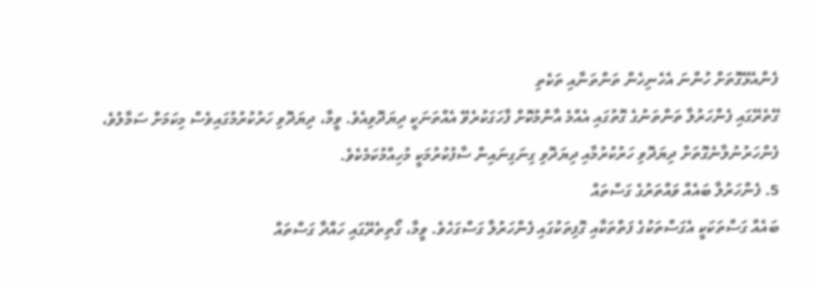ފެންއެޅޭގޮތަށް ހުންނަ އެހެނިހެން ތަންތަނާއި ތަކެތި
ގޭތެރޭގައި ފެންހަރުލާ ތަންތަނުގެ ގޮތުގައި އެއްމެ އާންމުކޮށް ފާހަގަކުރެވޭ އެއްތަނަކީ ދިޔަދޮވިއެވެ. ވީމާ، ދިޔަދޮވި ހަރުކުރުމުގައިވެސް މިކަމަށް ސަމާލުވެ، ފެންހަރުނުލާނެގޮތަށް ދިޔަދޮވި ހަރުކުރުމާއި ދިޔަދޮވި ގިނަގިނައިން ސާފުކުރުމަކީ މުހިއްމުކަމެކެވެ.
5. ފެންހަރުލާ ބައެއް ވައްތަރުގެ ގަސްތައް
ބައެއް ގަސްތަކަކީ އެގަސްތަކުގެ ފަތްތަކާއި ގޮފިތަކުގައި ފެންހަރުލާ ގަސްގަހެވެ. ވީމާ، ގޯތިތެރޭގައި ހައްދާ ގަސްތައް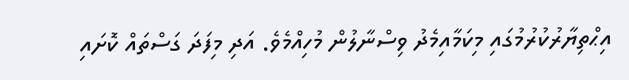އިޙްތިޔާރުކުރުމުގައި މިކަމާއިމެދު ވިސްނާލުން މުހިއްމެވެ. އަދި މިފަދަ ގަސްތައް ކޮށައި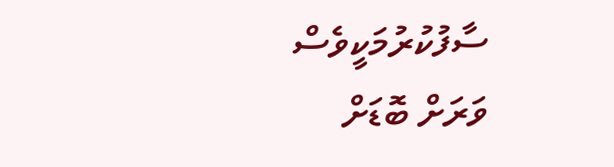ސާފުކުރުމަކީވެސް ވަރަށް ބޮޑަށް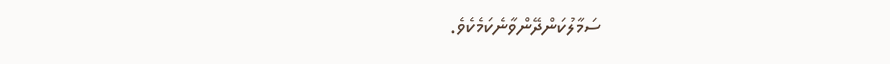ސަމާލުކަންދޭންވާނެކަމެކެވެ.